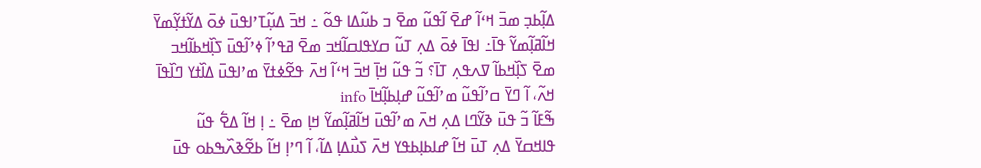ߡߊ߲߬ߕߏ߲ ߘߏ߫ ߞߵߊ߬ ߝߐ߫ ߊ߬ߟߎ߬ ߘߐ߫ ߏ ߕߎ߬ߡߊ ߟߋ߬ ߸ ߞߏ߫ ߡߎ߲߬ߠߴߊߟߎ߫ ߦߋ߫ ߡߌ߬ߙߌ߲߬ߘߌ߫ ߞߊ߬ߥߊ߲߬ߘߌ߬ ߟߊ߫߸ ߊߟߊ߫ ߦߋ߫ ߡߍ߲ ߠߎ߬ ߛߌߟߊߛߊ߬ߞߏ ߘߐ߫ ߥߟߴߊ߬ ߦߴߊ߬ߟߎ߫ ߖߊ߲߰ߞߕߊ߬ߞߏ ߘߐ߫ ߖߊ߲߰ߞߕߊ߬ ߜߍߟߍ߲ ߠߊ߫؟ ߏ߬ ߟߎ߬ ߞߊ߲߫ ߞߏ߫ ߞߵߊ߬ ߞߍ߫ ߟߐ߬ߦߙߌ߫ ߘߴߊߟߎ߫ ߡߊ߰ߙߌ ߣߊ߰ߟߊ߫ ߞߍ߬، ߊ߬ ߣߌ߫ ߛߴߊ߬ߟߎ߬ ߘߴߊ߬ߟߎ߬ ߝߊ߲ߕߊ߲߬ߞߊ߫ info
ߒ߬ߓߊ߬ ߏ߬ ߟߎ߫ ߢߌ߬ߣߊ ߡߍ߲ ߞߍ߫ ߘߴߊ߬ߟߎ߫ ߞߊ߬ߥߊ߲߬ߘߌ߬ ߞߊ߲ ߘߐ߫ ߸ ߊ߲ ߞߊ߬ ߡߐ߱ ߟߎ߬ ߟߊߞߛߌ߫ ߡߍ߲ ߠߎ߫ ߞߊ߬ ߝߊߕߊ߲ߕߟߌ ߞߍ߫ ߖߎ߯ߡߊ߲ ߡߊ߬، ߊ߬ ߣߴߊ߲ ߞߊ߬ ߕߐ߬ߢߍ߰ߒߕߋ ߟߎ߫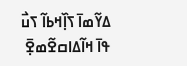ߡߌ߬ߘߊ߫ ߖߊ߲߰ߞߕߊ߬ ߖߎ߯ ߟߊ߫ ߞߊ߬ߡߊߛߐ߬ߘߐ߲߫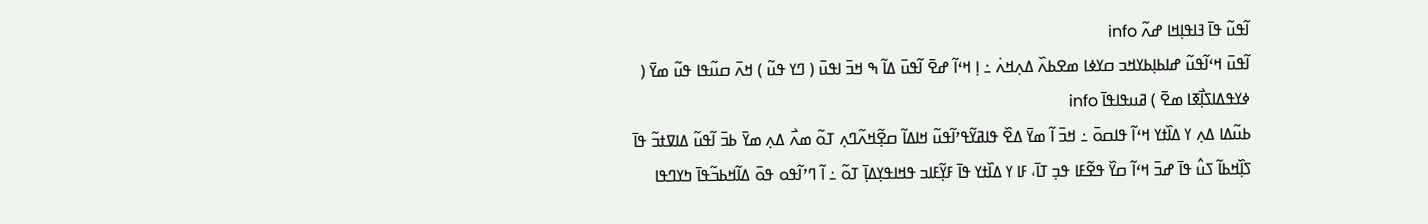ߊ߬ߟߎ߬ ߟߊ߫ ߔߊߟߊ߲ߞߊ ߝߍ߬ info
ߊ߬ߟߎ߫ ߞߵߊ߬ߟߎ߬ ߝߊߕߊ߲ߕߌߞߏ ߛߌߦߊ ߘߐߕߍ߰ ߡߍ߲ߞߍ߭ ߸ ߊ߲ ߞߵߊ߬ ߝߐ߫ ߊ߬ߟߎ߫ ߡߊ߬ ߒ ߞߏ߫ ߊߟߎ߫ ( ߣߌ ߟߎ߬ ) ߞߍ߫ ߛߎ߬ߟߊ ߟߎ߬ ߘߌ߫ ( ߦߌߟߡߊߖߊ߲߯ߧߊ ߘߐ߫ ) ߥߎߟߊߟߊ߫ info
ߕߎ߬ߡߊ ߡߍ߲ ߌ ߡߊ߰ߙߌ ߞߵߊ߬ ߟߊߛߋ߫ ߸ ߞߏ߫ ߊ߬ ߘߌ߫ ߡߐ߰ ߟߊߥߌ߬ߟߴߊ߬ߟߎ߬ ߞߊߡߊ߬ ߛߐ߲߬ߞߍ߬ߣߍ߲ ߠߋ߬ ߘߍ߯ ߡߍ߲ ߘߌ߫ ߕߏ߫ ߊ߬ߟߎ߬ ߡߊߜߙߏ߬ ߟߊ߫ ߖߊ߲߰ߞߕߊ߬ ߖߎ߮ ߟߊ߫ ߝߏ߫ ߞߵߊ߬ ߛߌ߰ ߟߐ߬ߓߊ ߟߏ߲ ߠߊ߫، ߓߊ ߌ ߡߊ߰ߙߌ ߟߊ߫ ߓߌ߲߬ߓߊߏ ߟߞߊߟߌ߲ߡߊ߲߫ ߠߋ߬ ߸ ߊ߬ ߣߴߊ߬ߟߋ ߟߋ߫ ߡߊ߬ߞߕߏ߬ߟߊ߫ ߤߌߣߟߊ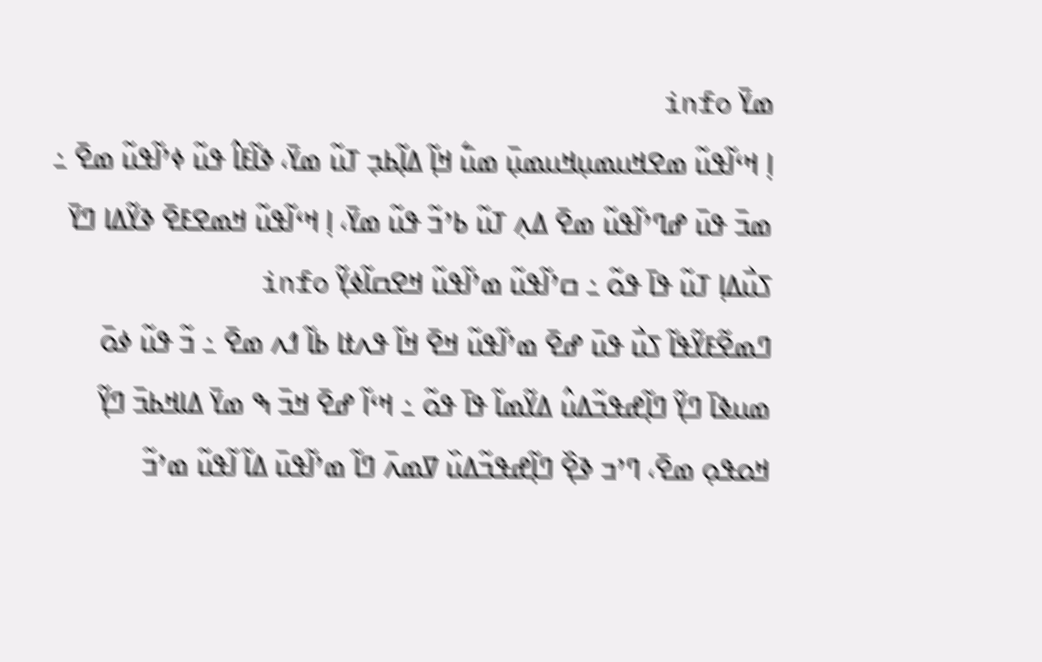ߘߌ߫ info
ߊ߲ ߞߵߊ߬ߟߎ߬ ߘߐߞߎߘߎ߲ߞߎߘߎ߲߫ ߘߎ߱ ߞߊ߲߬ ߡߊ߲߬ߕߏ߲ ߠߎ߬ ߘߌ߫، ߢߊ߬ߓߊ߮ ߟߎ߬ ߦߴߊ߬ߟߎ߬ ߘߐ߫ ߸ ߘߏ߫ ߟߎ߫ ߝߣߴߊ߬ߟߎ߬ ߘߐ߫ ߡߍ߲ ߠߎ߬ ߕߴߏ߬ ߟߎ߬ ߘߌ߫، ߊ߲ ߞߵߊ߬ߟߎ߬ ߞߘߐߓߐ߫ ߢߌ߬ߡߊ ߣߌ߫ ߖߎ߯ߡߊ߲ ߠߎ߬ ߟߊ߫ ߟߋ߬ ߸ ߛߴߊ߬ߟߎ߬ ߘߴߊ߬ߟߎ߬ ߞߐߛߊ߬ߦߌ߲߬ info
ߣߘߐ߬ߓߌ߬ߟߊ߬ ߖߎ߯ ߟߎ߫ ߝߐ߫ ߘߴߊ߬ߟߎ߬ ߞߐ߫ ߞߊ߬ ߟߍߙߊ ߕߊ߬ ߗߍ ߘߐ߫ ߸ ߏ߬ ߟߎ߬ ߦߋ߫ ߘߎߢߊ߫ ߣߌ߲߬ ߣߊ߲߬ߝߟߏ߬ߡߎ߮ ߡߌ߬ߘߊ߬ ߟߊ߫ ߟߋ߬ ߸ ߞߵߊ߬ ߝߐ߫ ߞߏ߫ ߒ ߘߌ߫ ߡߊߞߕߏ߫ ߣߌ߲߬ ߞߋߟߋ߲ ߘߐ߫، ߣߴߏ ߢߐ߲߰ ߣߊ߲߬ߝߟߏ߬ߡߎ߰ ߜߘߍ߫ ߣߊ߬ ߘߴߊ߬ߟߎ߫ ߡߊ߬ ߊ߬ߟߎ߬ ߘߴߏ߬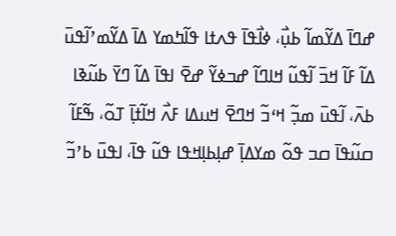ߝߣߊ߫ ߡߌ߬ߘߊ߬ ߕߎ߲߯، ߦߊ߯ߟߊ߫ ߟߍߙߊ ߟߊ߬ߤߘߌ ߡߊ߫ ߡߌ߬ߘߴߊ߬ߟߎ߫ ߡߊ߬ ߓߊ߬ ߞߏ߫ ߊ߬ߟߎ߬ ߞߊߣߊ߬ ߝߏߦߌ߬ ߝߐ߫ ߊߟߊ߫ ߡߊ߬ ߣߌ߫ ߕߎ߬ߢߊ ߕߍ߫، ߊ߬ߟߎ߫ ߘߏ߲߬ ߞߵߏ߬ ߞߣߐ߫ ߞߎߡߊ ߓߍ߯ ߞߊ߬ߙߊ߲߫ ߠߋ߬، ߒ߬ߓߊ߬ ߛߎ߬ߟߊ߫ ߛߏ ߟߋ߬ ߘߌߡߊ߲߫ ߝߊ߲ߕߊ߲ߞߟߊ ߟߎ߬ ߟߊ߫، ߊߟߎ߫ ߕߴߏ߬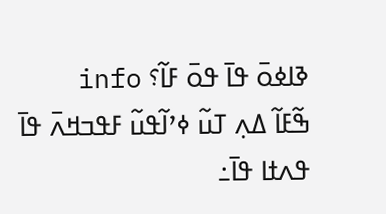ߢߊߦߋ߫ ߟߊ߫ ߟߋ߫ ߓߊ߬؟ info
ߒ߬ߓߊ߬ ߡߍ߲ ߠߎ߬ ߦߴߊ߬ߟߎ߬ ߓߟߏߞߍ߫ ߟߊ߫ ߟߍߙߊ ߟߊ߫߸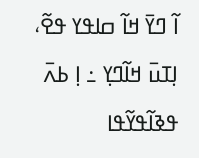ߊ߬ ߣߌ߫ ߞߊ߬ ߛߊߟߌ ߟߐ߬، ߊ߲ߠߎ߫ ߞߊ߬ߣߌ߲ ߸ ߊ߲ ߕߍ߫ ߟߢߊ߬ߟߌ߬ߟߊ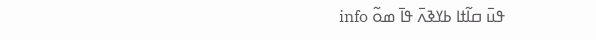ߟߎ߫ ߛߊ߬ߙߊ ߕߌߢߍ߫ ߟߊ߫ ߘߋ߬ info